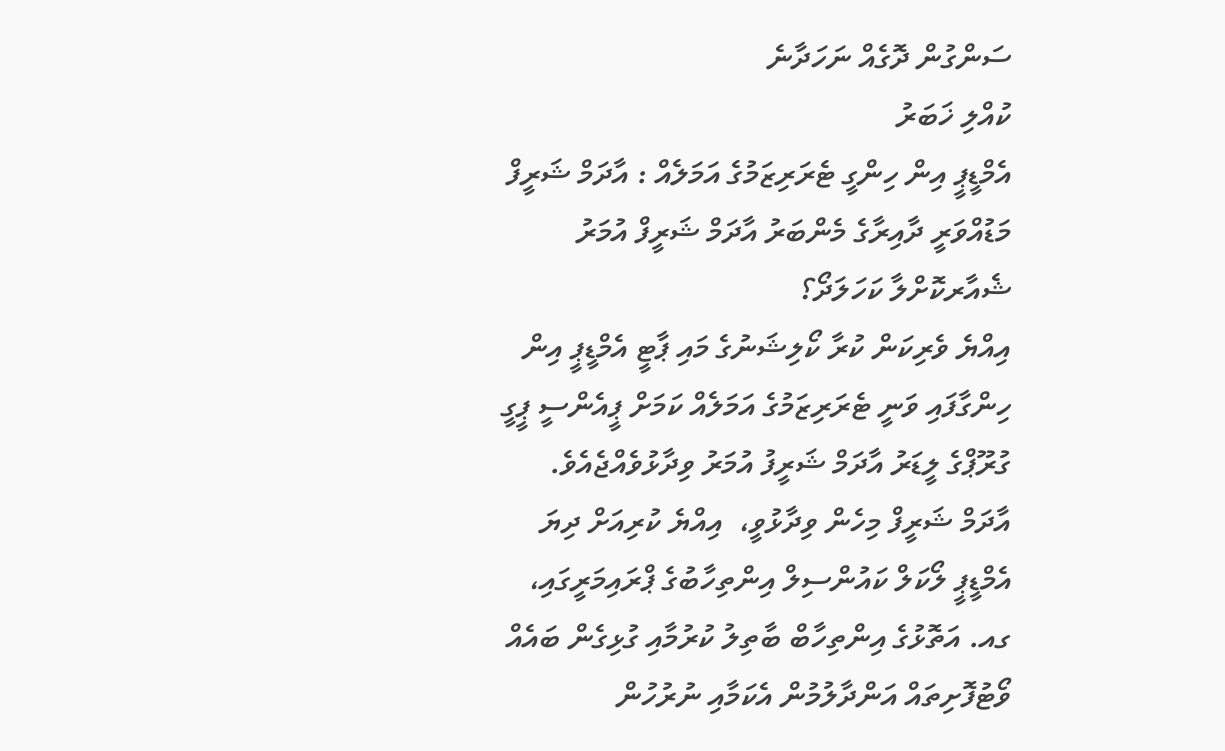ސަންގުން ދޮގެއް ނަހަދާނެ
ކުއްލި ޚަބަރު
އެމްޑީޕީ އިން ހިންގީ ޓެރަރިޒަމުގެ އަމަލެއް : އާދަމް ޝަރީފް
މަޑުއްވަރީ ދާއިރާގެ މެންބަރު އާދަމް ޝަރީފް އުމަރު
ޝެއާރކޮށްލާ ކަހަލަދޯ؟
އިއްޔެ ވެރިކަން ކުރާ ކޯލިޝަނުގެ މައި ޕާޓީ އެމްޑީޕީ އިން ހިންގާފައި ވަނީ ޓެރަރިޒަމުގެ އަމަލެއް ކަމަށް ޕީއެންސީ ޕީގީ ގުރޫޕްގެ ލީޑަރު އާދަމް ޝަރީފު އުމަރު ވިދާޅުވެއްޖެއެވެ.
އާދަމް ޝަރީފް މިހެން ވިދާޅުވީ،  އިއްޔެ ކުރިއަށް ދިޔަ އެމްޑީޕީ ލޯކަލް ކައުންސިލް އިންތިހާބުގެ ޕްރައިމަރީގައި، ގއ. އަތޮޅުގެ އިންތިހާބް ބާތިލު ކުރުމާއި ގުޅިގެން ބައެއް ވޯޓުފޮށިތައް އަންދާލުމުން އެކަމާއި ނުރުހުން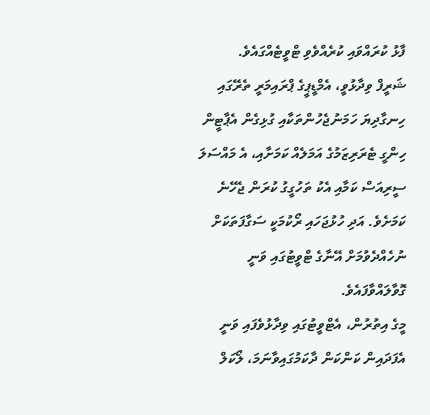ފާޅު ކުރައްވައި ކުރެއްވެވި ޓްވީޓެއްގައެވެ.
ޝަރީފް ވިދާޅުވީ، އެމްޑީޕީގެ ޕްރައިމަރީ ތެރޭގައި ހިނގާދިޔަ ހަމަނުޖެހުންތަކާއި ގުޅިގެން އެޕާޓީން ހިންގީ ޓެރަރިޒަމުގެ އަމަލެއް ކަމަށާއި، އެ މައްސަލަ ސީރިއަސް ކަމާއި އެކު ތަހުގީގު ކުރަން ޖެހޭނެ ކަމަށެވެ. އަދި ހުޅުޖަހައި ރޯކުމަކީ ސަގާފަތަކަށް ނުހެއްދެވުމަށް އޭނާގެ ޓްވީޓުގައި ވަނީ ގޮވާލައްވާފައެވެ.
މީގެ އިތުރުން، އެޓްވީޓުގައި ވިދާޅުވެފައި ވަނީ އެފަދައިން ކަންކަން ދާކަމުގައިވާނަމަ، ލޯކަލް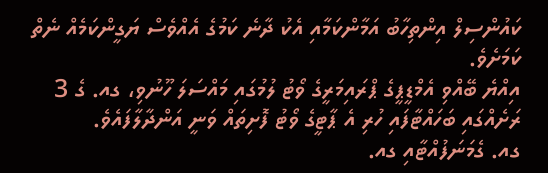ކައުންސިލް އިންތިހާބު އަމާންކަމާއި އެކު ދާނެ ކަމުގެ އެއްވެސް ޔަގީންކަމެއް ނެތް ކަމަށެވެ.
އިއްޔެ ބޭއްވި އެމްޑީޕީގެ ޕްރައިމަރީގެ ވޯޓު ލުމުގައި މައްސަލަ ހޫނުވި، ގއ. ގެ 3 ރަށެއްގައި ބަހައްޓާފައި ހުރި އެ ޕާޓީގެ ވޯޓު ފޮށިތައް ވަނީ އަންދާލާފައެވެ.
ގއ. ގެމަނަފުއްޓާއި ގއ.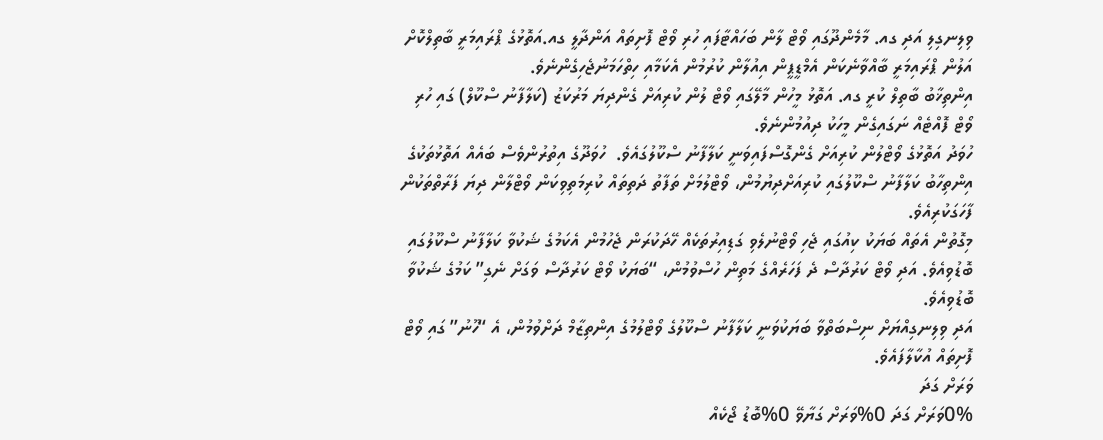ވިލިނގިލި އަދި ގއ. މާމެންދޫގައި ވޯޓް ލާން ބަހައްޓާފައި ހުރި ވޯޓް ފޮށިތައް އަންދާލީ ގއ.އަތޮޅުގެ ޕްރައިމަރީ ބާތިލްކޮށް އަލުން ޕްރައިމަރީ ބާއްވާނެކަން އެމްޑީޕީން އިއުލާން ކުރުމުން އެކަމާއި ހިތްހަމަނުޖެހިގެންނެވެ.
އިންތިޚާބު ބާތިލް ކުރީ ގއ. އަތޮޅު މީހުން މާލޭގައި ވޯޓް ލުން ކުރިއަށް ގެންދިޔަ މަރުކަޒު (ކަލާފާނު ސްކޫލް) ގައި ހުރި ވޯޓް ފޮއްޓެއް ނަގައިގެން މީހަކު ދިއުމުންނެވެ.
ހުވަދު އަތޮޅުގެ ވޯޓްލުން ކުރިއަށް ގެންގޮސްފައިވަނީ ކަލާފާނު ސްކޫލުގައެވެ.  ހުވަދޫގެ އިތުރުންވެސް ބައެއް އަތޮޅުތަކުގެ އިންތިހާބު ކަލާފާނު ސްކޫލުގައި ކުރިއަށްދިޔުމުން، ވޯޓްލުމަށް ތަފާތު ދަތިތައް ކުރިމަތިވިކަން ވޯޓްލާން ދިޔަ ފަރާތްތަކުން ފާހަގަކުރިއެވެ.
މިގޮތުން އެތައް ބަޔަކު ކިއުގައި ޖެހި ވޯޓްނުލެވި ގަޑިއިރުތަކެއް ހޭދަކުރަން ޖެހުމުން އެކަމުގެ ޝަކުވާ ކަލާފާނު ސްކޫލުގައި ބޮޑުވިއެވެ. އަދި ވޯޓް ކަރުދާސް ދެ ފަހަރެއްގެ މަތިން ހުސްވުމުން، “ބަޔަކު ވޯޓް ކަރުދާސް ވަގަށް ނެގި” ކަމުގެ ޝަކުވާ ބޮޑުވިއެވެ.
އަދި ވިލިނގިއްޔަށް ނިސްބަތްވާ ބަޔަކުވަނީ ކަލާފާނު ސްކޫލުގެ ވޯޓްލުމުގެ އިންތިޒާމް ދަށްވުމުން، އެ “ހޫނު” ގައި ވޯޓް ފޮށިތައް އުކާލާފައެވެ.
ވަރަށް ގަދަ
0%ވަރަށް ގަދަ 0%ވަރަށް ގަޔާވޭ 0%ބޮޑު ޖޯކެއް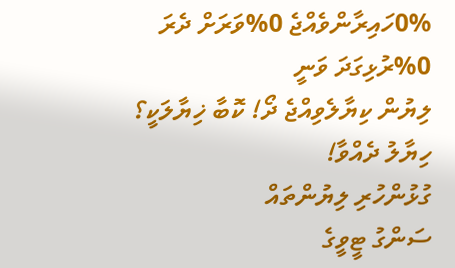0%ހައިރާންވެއްޖެ 0%ވަރަށް ދެރަ 0%ރުޅިގަދަ ވަނީ
ލިޔުން ކިޔާލެވިއްޖެ ދޯ! ކޮބާ ޚިޔާލަކީ؟
ހިޔާލު ދެއްވާ!
ގުޅުންހުރި ލިޔުންތައް
ސަންގު ޓީވީގެ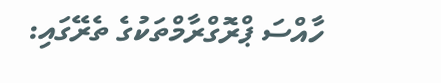ހާއްސަ ޕްރޮގްރާމްތަކުގެ ތެރޭގައި: